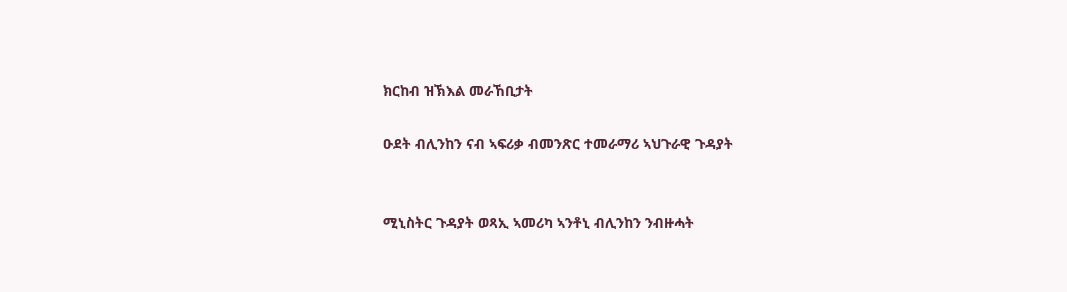ክርከብ ዝኽእል መራኸቢታት

ዑደት ብሊንከን ናብ ኣፍሪቃ ብመንጽር ተመራማሪ ኣህጉራዊ ጉዳያት


ሚኒስትር ጉዳያት ወጻኢ ኣመሪካ ኣንቶኒ ብሊንከን ንብዙሓት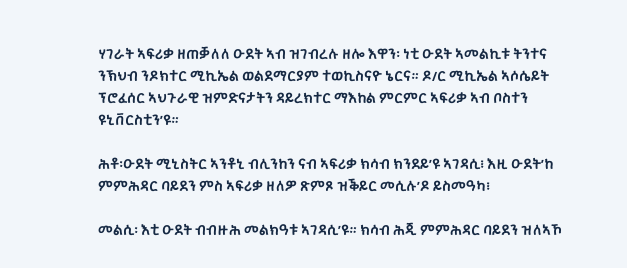ሃገራት ኣፍሪቃ ዘጠቓለለ ዑደት ኣብ ዝገብረሉ ዘሎ እዋን፡ ነቲ ዑደት ኣመልኪቱ ትንተና ንኽህብ ንዶክተር ሚኪኤል ወልደማርያም ተወኪስናዮ ኔርና። ዶ/ር ሚኪኤል ኣሶሴይት ፕሮፈሰር ኣህጉራዊ ዝምድናታትን ዳይረክተር ማእከል ምርምር ኣፍሪቃ ኣብ ቦስተን ዩኒቨርስቲን’ዩ።

ሕቶ፡ዑደት ሚኒስትር ኣንቶኒ ብሊንከን ናብ ኣፍሪቃ ክሳብ ክንደይ’ዩ ኣገዳሲ፧ እዚ ዑደት’ከ ምምሕዳር ባይደን ምስ ኣፍሪቃ ዘለዎ ጽምጾ ዝቕይር መሲሉ’ዶ ይስመዓካ፧

መልሲ፡ እቲ ዑደት ብብዙሕ መልክዓቱ ኣገዳሲ’ዩ። ክሳብ ሕጂ ምምሕዳር ባይደን ዝለኣኾ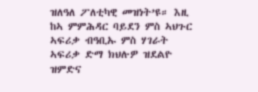ዝለዓለ ፖለቲካዊ መዝነት’ዩ። እዚ ከኣ ምምሕዳር ባይደን ምስ ኣህጉር ኣፍሪቃ ብዓቢኡ ምስ ሃገራት ኣፍሪቃ ድማ ክህሉዎ ዝደልዮ ዝምድና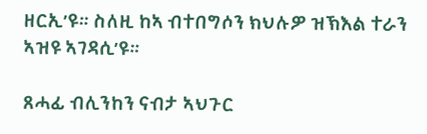ዘርኢ’ዩ። ስለዚ ከኣ ብተበግሶን ክህሉዎ ዝኽእል ተራን ኣዝዩ ኣገዳሲ’ዩ።

ጸሓፊ ብሊንከን ናብታ ኣህጉር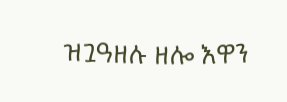ዝጓዓዘሉ ዘሎ እዋን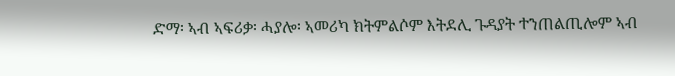ድማ፡ ኣብ ኣፍሪቃ፡ ሓያሎ፡ ኣመሪካ ክትምልሶም እትደሊ ጉዳያት ተንጠልጢሎም ኣብ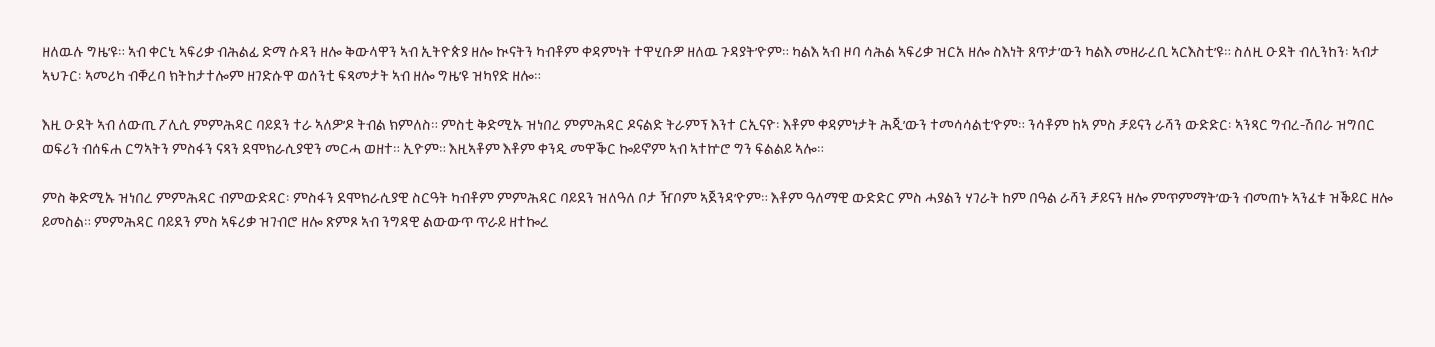ዘለዉሉ ግዜ’ዩ። ኣብ ቀርኒ ኣፍሪቃ ብሕልፊ ድማ ሱዳን ዘሎ ቅውላዋን ኣብ ኢትዮጵያ ዘሎ ኲናትን ካብቶም ቀዳምነት ተዋሂቡዎ ዘለዉ ጉዳያት’ዮም። ካልእ ኣብ ዞባ ሳሕል ኣፍሪቃ ዝርአ ዘሎ ስእነት ጸጥታ’ውን ካልእ መዘራረቢ ኣርእስቲ’ዩ። ስለዚ ዑደት ብሊንከን፡ ኣብታ ኣህጉር፡ ኣመሪካ ብቐረባ ክትከታተሎም ዘገድሱዋ ወሰንቲ ፍጻመታት ኣብ ዘሎ ግዜ’ዩ ዝካየድ ዘሎ።

እዚ ዑደት ኣብ ለውጢ ፖሊሲ ምምሕዳር ባይደን ተራ ኣለዎ’ዶ ትብል ክምለስ። ምስቲ ቅድሚኡ ዝነበረ ምምሕዳር ዶናልድ ትራምፕ እንተ ርኢናዮ፡ እቶም ቀዳምነታት ሕጂ’ውን ተመሳሳልቲ’ዮም። ንሳቶም ከኣ ምስ ቻይናን ራሻን ውድድር፡ ኣንጻር ግብረ-ሽበራ ዝግበር ወፍሪን ብሰፍሐ ርግኣትን ምስፋን ናጻን ደሞክራሲያዊን መርሓ ወዘተ። ኢዮም። እዚኣቶም እቶም ቀንዲ መዋቕር ኰይኖም ኣብ ኣተኵሮ ግን ፍልልይ ኣሎ።

ምስ ቅድሚኡ ዝነበረ ምምሕዳር ብምውድዳር፡ ምስፋን ደሞክራሲያዊ ስርዓት ካብቶም ምምሕዳር ባይደን ዝለዓለ ቦታ ዥቦም ኣጀንዳ’ዮም። እቶም ዓለማዊ ውድድር ምስ ሓያልን ሃገራት ከም በዓል ራሻን ቻይናን ዘሎ ምጥምማት’ውን ብመጠኑ ኣንፈቱ ዝቕይር ዘሎ ይመስል። ምምሕዳር ባይደን ምስ ኣፍሪቃ ዝገብሮ ዘሎ ጽምጾ ኣብ ንግዳዊ ልውውጥ ጥራይ ዘተኰረ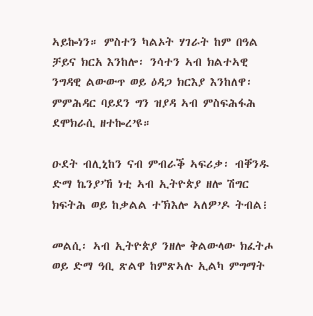ኣይኰነን። ምስተን ካልኦት ሃገራት ከም በዓል ቻይና ክርአ እንከሎ፡ ንሳተን ኣብ ክልተኣዊ ንግዳዊ ልውውጥ ወይ ዕዳጋ ክርእያ እንከለዋ፡ ምምሕዳር ባይደን ግን ዝያዳ ኣብ ምስፍሕፋሕ ደሞክራሲ ዘተኰረ’ዩ።

ዑደት ብሊኒከን ናብ ምብራቕ ኣፍሪቃ፡ ብቐንዱ ድማ ኬንያ’ኸ ነቲ ኣብ ኢትዮጵያ ዘሎ ሽግር ክፍትሕ ወይ ከቃልል ተኽእሎ ኣለዎ’ዶ ትብል፧

መልሲ፡ ኣብ ኢትዮጵያ ንዘሎ ቅልውላው ክፈትሖ ወይ ድማ ዓቢ ጽልዋ ከምጽኣሉ ኢልካ ምግማት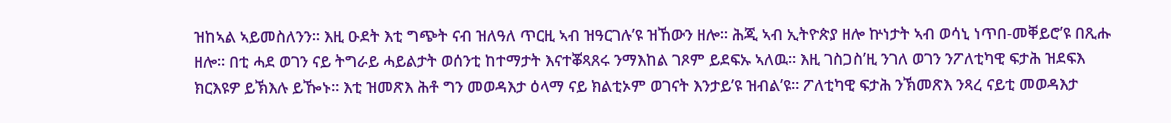ዝከኣል ኣይመስለንን። እዚ ዑደት እቲ ግጭት ናብ ዝለዓለ ጥርዚ ኣብ ዝዓርገሉ’ዩ ዝኸውን ዘሎ። ሕጂ ኣብ ኢትዮጵያ ዘሎ ኵነታት ኣብ ወሳኒ ነጥበ-መቐይሮ’ዩ በጺሑ ዘሎ። በቲ ሓደ ወገን ናይ ትግራይ ሓይልታት ወሰንቲ ከተማታት እናተቖጻጸሩ ንማእከል ገጾም ይደፍኡ ኣለዉ። እዚ ገስጋስ’ዚ ንገለ ወገን ንፖለቲካዊ ፍታሕ ዝደፍእ ክርእዩዎ ይኽእሉ ይዀኑ። እቲ ዝመጽእ ሕቶ ግን መወዳእታ ዕላማ ናይ ክልቲኦም ወገናት እንታይ’ዩ ዝብል’ዩ። ፖለቲካዊ ፍታሕ ንኽመጽእ ንጻረ ናይቲ መወዳእታ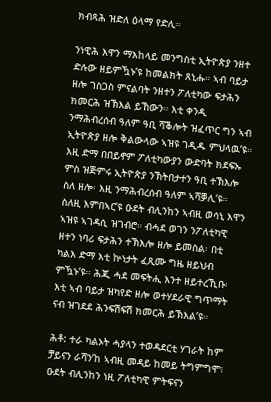ክብጻሕ ዝድለ ዕላማ የድሊ።

ንነዊሕ እዋን ማእከላይ መንግስቲ ኢትዮጵያ ንዘተ ድሉው ዘይምዃኑ’ዩ ከመልክት ጸኒሑ። ኣብ ባይታ ዘሎ ገስጋስ ምናልባት ንዘተን ፖለቲካው ፍታሕን ክመርሕ ዝኽእል ይኸውን። እቲ ቀንዲ ንማሕብረሰብ ዓለም ዓቢ ሻቕሎት ዝፈጥር ግን ኣብ ኢትዮጵያ ዘሎ ቅልውላው ኣዝዩ ገዲዱ ምህላዉ’ዩ። እዚ ድማ በበይኖም ፖለቲካውያን ውድባት ክደፍኡ ምስ ዝጅምሩ ኢትዮጵያ ንኽትበታተን ዓቢ ተኽእሎ ስለ ዘሎ፡ እዚ ንማሕብረሰብ ዓለም ኣሻቓሊ’ዩ። ስለዚ እምበኣር’ዩ ዑደት ብሊንከን ኣብዚ ወሳኒ እዋን ኣዝዩ ኣገዳሲ ዝገብሮ። ብሓደ ወገን ንፖለቲካዊ ዘተን ነባሪ ፍታሕን ተኽእሎ ዘሎ ይመስል፡ በቲ ካልእ ድማ እቲ ኵነታት ፈጺሙ ግዜ ዘይህብ ምዃኑ’ዩ። ሕጂ ሓደ መፍትሒ እንተ ዘይተረኺቡ፡ እቲ ኣብ ባይታ ዝካየድ ዘሎ ወተሃደራዊ ግጥማት ናብ ዝገደደ ሕንፍሽፍሽ ክመርሕ ይኽእል’ዩ።

ሕቶ: ተራ ካልኦት ሓያላን ተወዳደርቲ ሃገራት ከም ቻይናን ራሻን’ከ ኣብዚ መዳይ ከመይ ትግምግሞ፧ ዑደት ብሊንከን ነዚ ፖለቲካዊ ምትፍናን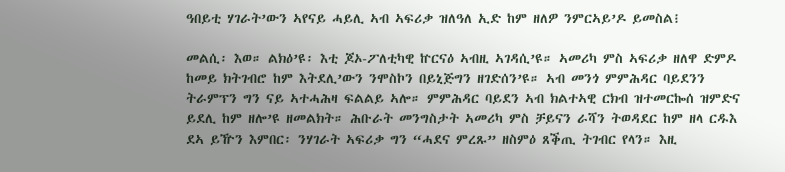ዓበይቲ ሃገራት’ውን ኣየናይ ሓይሊ ኣብ ኣፍሪቃ ዝለዓለ ኢድ ከም ዘለዎ ንምርኣይ’ዶ ይመስል፧

መልሲ፡ እወ። ልክዕ’ዩ፡ እቲ ጆኦ-ፖለቲካዊ ኵርናዕ ኣብዚ ኣገዳሲ’ዩ። ኣመሪካ ምስ ኣፍሪቃ ዘለዋ ድምዶ ከመይ ክትገብሮ ከም እትደሊ’ውን ንሞስኮን በይኒጅግን ዘገድሰን’ዩ። ኣብ መንጎ ምምሕዳር ባይደንን ትራምፕን ግን ናይ ኣተሓሕዛ ፍልልይ ኣሎ። ምምሕዳር ባይደን ኣብ ክልተኣዊ ርክብ ዝተመርኰሰ ዝምድና ይደሊ ከም ዘሎ’ዩ ዘመልክት። ሕቡራት መንግስታት ኣመሪካ ምስ ቻይናን ራሻን ትወዳደር ከም ዘላ ርዱእ ደኣ ይዅን እምበር፡ ንሃገራት ኣፍሪቃ ግን “ሓደና ምረጹ” ዘስምዕ ጸቕጢ ትገብር የላን። እዚ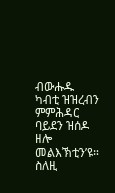ብውሑዱ ካብቲ ዝዝረብን ምምሕዳር ባይደን ዝሰዶ ዘሎ መልእኽቲን’ዩ። ስለዚ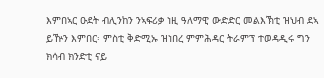እምበኣር ዑደት ብሊንከን ንኣፍሪቃ ነዚ ዓለማዊ ውድድር መልእኽቲ ዝህብ ደኣ ይዅን እምበር፡ ምስቲ ቅድሚኡ ዝነበረ ምምሕዳር ትራምፕ ተወዳዲሩ ግን ክሳብ ክንድቲ ናይ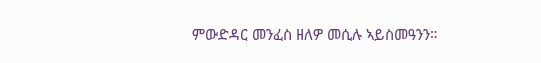ምውድዳር መንፈስ ዘለዎ መሲሉ ኣይስመዓንን።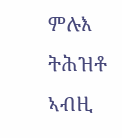ምሉእ ትሕዝቶ ኣብዚ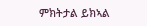ምክትታል ይክኣል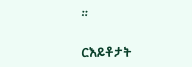።

ርእይቶታት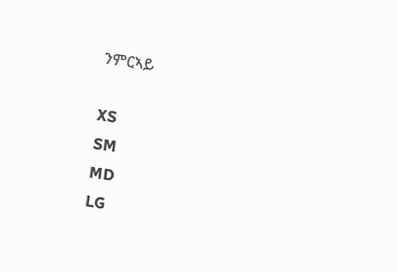ንምርኣይ

XS
SM
MD
LG